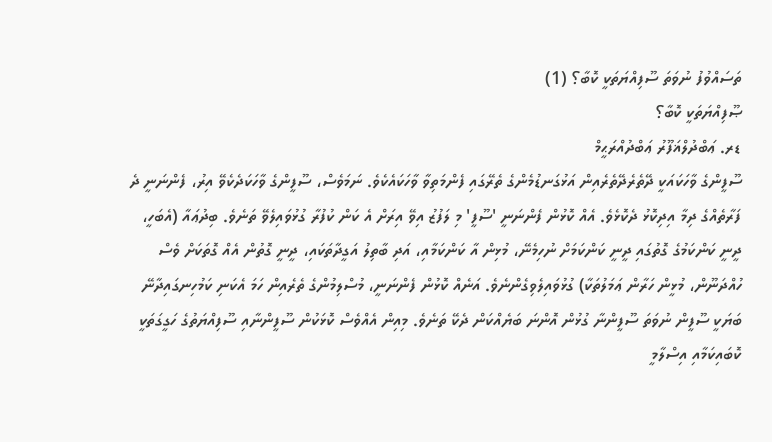ތަސައްވުފު ނުވަތަ ސޫފިއްޔަތަކީ ކޮބާ؟ (1)
ޞޫފިއްޔަތަކީ ކޮބާ؟
ޑރ. ޢަބްދުލްޣަފޫރު ޢަބްދުއްރަޙީމް
ސޫފީންގެ ވާހަކައަކީ ދޭތެރެދޭތެރެއިން އަޅުގަނޑުމެންގެ ތެރޭގައި ފެންމަތިވާ ވާހަކައެކެވެ. ނަމަވެސް، ސޫފީންގެ ވާހަކަދެކެވޭ އިރު، ފެންނަނީ ދެ ފަރާތެއްގެ ދިމާ އިދިކޮޅު ދެކޮޅެވެ. އެއް ކޮޅުން ފެންނަނީ 'ސޫފީ' މި ލަފުޒު އިވޭ އިރަށް އެ ކަން ކުފުރާ ގުޅުވައިލެވޭ ތަނެވެ. ބިދުޢައާ (އެބަހީ، ދީނީ ކަންކަމުގެ ގޮތުގައި ދީނީ ކަންކަމަށް ނުހިމެނޭ، މުޅިން އާ ކަންކަމާއި، އަދި ބާތިލު އަގީދާތަކައި، ދީނީ ގޮތުން އެއް ގޮތަކަށް ވެސް ހުއްދަނޫން، މުޅީން ހަރާން ޢަމަލުތަކާ) ގުޅުވައިލެވިގެންނެވެ. އަނެއް ކޮޅުން ފެންނަނީ، މުސްލިމުންގެ ތެރެއިން ހަމަ އެކަނި ކަމުހިނގައިދާނޭ ބަޔަކީ ސޫފީން ނުވަތަ ސޫފީންނާ ގުޅުން އޮންނަ ބަޔެއްކަން ދެކޭ ތަނެވެ. މިއިން އެއްވެސް ކޮޅަކުން ސޫފީންނާއި ސޫފިއްޔަތުގެ ހަގީގަތަކީ ކޮބައިކަމާއި އިސްލާމީ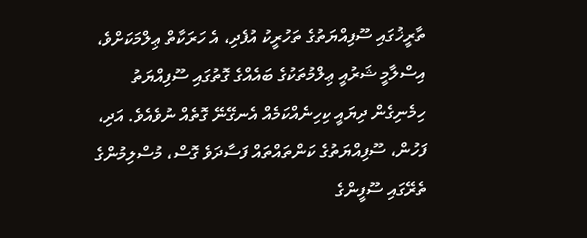ތާރީޚުގައި ސޫފިއްޔަތުގެ ތަހުރީކު އުފެދި، އެ ހަރަކާތް ޢިލްމަކަށްވެ، އިސްލާމީ ޝަރުއީ ޢިލްމުތަކުގެ ބައެއްގެ ގޮތުގައި ސޫފިއްޔަތު ހިމެނިގެން ދިޔައީ ކިހިނެއްކަމެއް އެނގޭނޭ ގޮތެއް ނުވެއެވެ. އަދި، ފަހުން، ސޫފިއްޔަތުގެ ކަންތައްތައް ފަސާދަވެ ގޮސް، މުސްލިމުންގެ ތެރޭގައި ސޫފީންގެ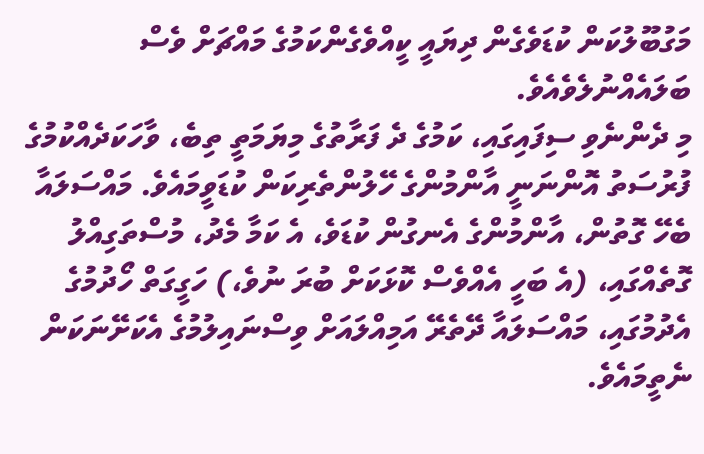މަގުބޫލުކަން ކުޑަވެގެން ދިޔައީ ކީއްވެގެންކަމުގެ މައްޗަށް ވެސް ބަލައެއްނުލެވެއެވެ.
މި ދެންނެވި ސިފައިގައި، ކަމުގެ ދެ ފަރާތުގެ މިޔަމަތީ ތިބެ، ވާހަކަދެއްކުމުގެ ފުރުސަތު އޮންނަނީ އާންމުންގެ ހޭލުންތެރިކަން ކުޑަވީމައެވެ. މައްސަލައާ ބެހޭ ގޮތުން، އާންމުންގެ އެނގުން ކުޑަވެ، އެ ކަމާ މެދު، މުސްތަގިއްލު ގޮތެއްގައި، (އެ ބަހީ އެއްވެސް ކޮޅަކަށް ބުރަ ނުވެ،) ހަގީގަތް ހޯދުމުގެ އެދުމުގައި، މައްސަލައާ ދޭތެރޭ އަމިއްލައަށް ވިސްނައިލުމުގެ އެކަށޭނަކަން ނެތީމައެވެ.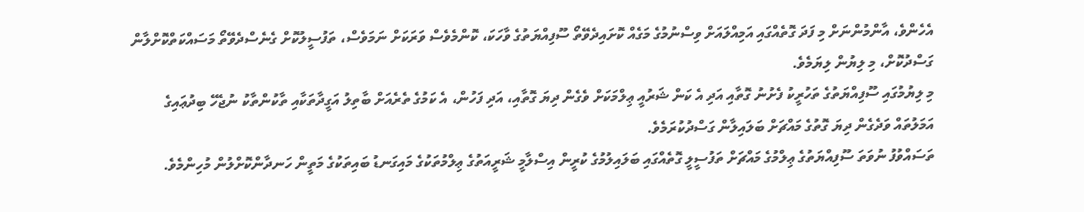އެހެންވެ، އާންމުންނަށް މި ފަދަ ގޮތެއްގައި އަމިއްލައަށް ވިސްނުމުގެ މަގެއް ކޮށައިދެވޭތޯ ސޫފިއްޔަތުގެ ވާހަކަ، ކޮންމެވެސް ވަރަކަށް ނަމަވެސް، ތަފުސީލުކޮށް ގެނެސްދެވޭތޯ މަސައްކަތްކޮށްލާން ގަސްދުކޮށް، މި ލިޔުން ލިޔަމެވެ.
މި ލިޔުމުގައި ސޫފިއްޔަތުގެ ތަހުރީކު ފެށުނު ގޮތާއި އަދި އެ ކަން ޝަރުއީ ޢިލްމަކަށް ވެގެން ދިޔަ ގޮތާއި، އަދި ފަހުން، އެ ކަމުގެ ތެރެއަށް ބާތިލު އަގީދާތަކާއި ތާކުންތާކު ނުޖެހޭ ބިދުޢައިގެ އަމަލުތައް ވަދެގެން ދިޔަ ގޮތުގެ މައްޗަށް ބަލައިލާން ގަސްދުކުރަމެވެ.
ތަސައްވުފު ނުވަތަ ސޫފިއްޔަތުގެ ޢިލްމުގެ މައްޗަށް ތަފުސީލީ ގޮތެއްގައި ބަލައިލުމުގެ ކުރީން އިސްލާމީ ޝަރީއަތުގެ ޢިލްމުތަކުގެ މައިގަނޑު ބައިތަކުގެ މަތީން ހަނދާންކޮށްލުން މުހިންމެވެ.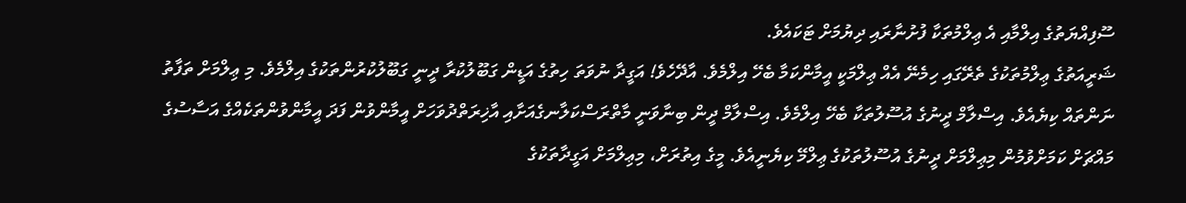ސޫފިއްޔަތުގެ އިލްމާއި އެ ޢިލްމުތަކާ ފުށުނާރައި ދިޔުމަށް ޓަކައެވެ.
ޝަރީއަތުގެ ޢިލްމުތަކުގެ ތެރޭގައި ހިމެނޭ އެއް ޢިލްމަކީ އީމާންކަމާ ބެހޭ އިލްމެވެ. އާދޭހެވެ! އަގީދާ ނުވަތަ ހިތުގެ އަޑީން ގަބޫލުކުރާ ދީނީ ގަބޫލުކުރުންތަކުގެ އިލްމެވެ. މި ޢިލްމަށް ތަފާތު ނަންތައް ކިޔެއެވެ. އިސްލާމް ދީނުގެ އުސޫލުތަކާ ބެހޭ އިލްމެވެ. އިސްލާމް ދީން ބިނާވަނީ މާތްރަސްކަލާނގެއަށާއި އާޚިރަތްދުވަހަށް އީމާންވުން ފަދަ އީމާންވުންތަކެއްގެ އަސާސުގެ މައްޗަށް ކަމަށްވުމުން މިޢިލްމަށް ދީނުގެ އުސޫލުތަކުގެ ޢިލްމޭ ކިޔެނީއެވެ. މީގެ އިތުރަށް، މިޢިލްމަށް އަގީދާތަކުގެ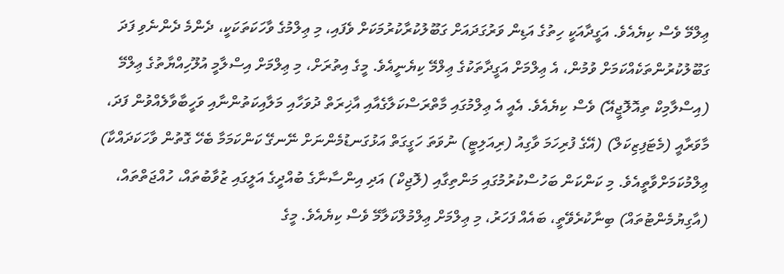ޢިލްމޭ ވެސް ކިޔެއެވެ. އަގީދާއަކީ ހިތުގެ އަޑިން ވަރުގަދައަށް ގަބޫލުކުރާކުރުމަކަށް ވެފައި، މި ޢިލްމުގެ ވާހަކަތަކަކީ، ދެންމެ ދެންނެވި ފަދަ ގަބޫލުކުރުންތަކެއްކަމަށް ވުމުން، އެ ޢިލްމަށް އަގީދާތަކުގެ ޢިލްމޭ ކިޔެނީއެވެ. މީގެ އިތުރަށް، މި ޢިލްމަށް އިސްލާމީ އުލޫހިއްޔާތުގެ ޢިލްމޭ (އިސްލާމިކް ތިއޮލޮޖީއޭ) ވެސް ކިޔެއެވެ. އެއީ އެ ޢިލްމުގައި މާތްރަސްކަލާގެއާއި އާޚިރަތް ދުވަހާއި މަލާއިކަތުންނާއި ވަހީބާވާލެއްވުން ފަދަ، މާވަރާއީ (މެޓަފިޒިކަލް) (އޭގެ ފުރިހަމަ ވާގިއު (ރިއަލިޓީ) ނުވަތަ ހަގީގަތް އަޅުގަނޑުމެންނަށް ނޭނގޭ ކަންކަމަމާ ބެހޭ ގޮތުން ވާހަކަދައްކާ) ޢިލްމުކަމަށްވާތީއެވެ. މި ކަންކަން ބަހުސްކުރުމުގައި މަންތިގާއި (ލޮޖިކް) އަދި އިންސާނާގެ ބުއްދީގެ އަލީގައި ޒުވާބުތައް، ހުއްޖަތްތައް، (އާގިޔުމެންޓުތައް) ބިނާކުރެވޭތީ، ބައެއް ފަހަރު، މި ޢިލްމަށް ޢިލްމުލްކަލާމޭ ވެސް ކިޔެއެވެ. މީގެ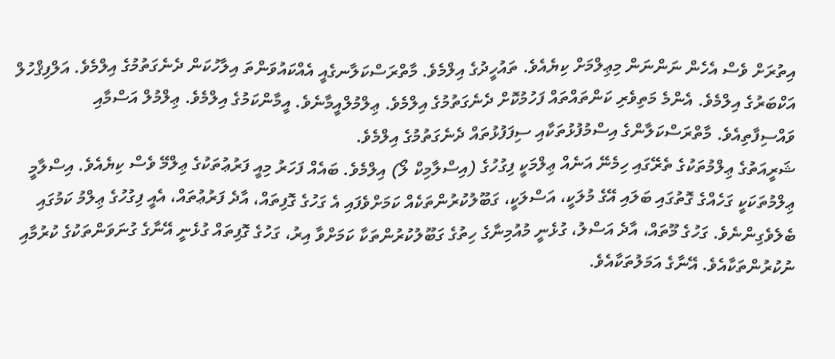އިތުރަށް ވެސް އެހެން ނަންނަން މިޢިލްމަށް ކިޔެއެވެ. ތައުހީދުގެ އިލްމެވެ. މާތްރަސްކަލާނގެއީ އެއްކައުވަންތަ އިލާހުކަން ދެނެގަތުމުގެ އިލްމެވެ. އަލްފިޤްހުލް އަކްބަރުގެ އިލްމެވެ. އެންމެ މަތިވެރި ކަންތައްތައް ފަހުމުކޮށް ދެނެގަތުމުގެ އިލްމެވެ. ޢިލްމުލްއީމާނެވެ. އީމާންކަމުގެ އިލްމެވެ. ޢިލްމުލް އަސްމާއި ވައްސިފާތިއެވެ. މާތްރަސްކަލާންގެ އިސްމުފުޅުތަކާއި ސިފަފުޅުތައް ދެނެގަތުމުގެ އިލްމެވެ.
ޝަރީއަތުގެ ޢިލްމުތަކުގެ ތެރޭގައި ހިމެނޭ އަނެއް ޢިލްމަކީ ފިގުހުގެ (އިސްލާމިކް ލޯ) އިލްމެވެ. ބައެއް ފަހަރު މިއީ ފަރުޢުތަކުގެ ޢިލްމޭ ވެސް ކިޔެއެވެ. އިސްލާމީ ޢިލްމުތަކަކީ ގަހެއްގެ ގޮތުގައި ބަލައި އޭގެ މުލަކީ، އަސްލަކީ، ގަބޫލުކުރުންތަކެއް ކަމަށްވެފައި އެ ގަހުގެ ގޮފިތައް، އާދެ ފަރުޢުތައް، އެއީ ފިގުހުގެ ޢިލްމު ކަމުގައި ބެލެވެގިންނެވެ. ގަހުގެ މޫތައް، އާދެ އަސްލު، ގުޅެނީ މުއުމިނާގެ ހިތުގެ ގަބޫލުކުރުންތަކާ ކަމަށްވާ އިރު، ގަހުގެ ގޮފިތައް ގުޅެނީ އޭނާގެ ގުނަވަންތަކުގެ ކުރުމާއި ނުކުރުންތަކާއެވެ. އޭނާގެ އަމަލުތަކާއެވެ.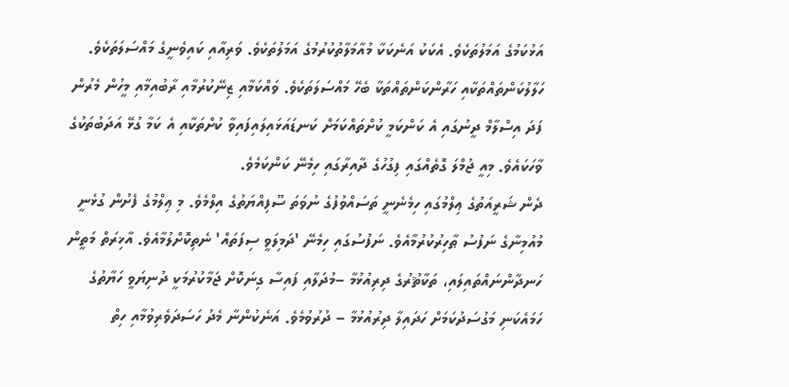އަޅުކަމުގެ އަމަލުތަކެވެ. އެކަކު އަނެކަކާ މުއާމަލާތުކުރުމުގެ އަމަލުތަކެވެ. ވަރިއާއި ކައިވެނީގެ މައްސަލަތަކެވެ. ހަލާލުކަންތައްތަކާއި ހަރާންކަންތައްތަކާ ބެހޭ މައްސަލަތަކެވެ. ވައްކަމާއި ޒިނޭކުރުމާއި ރާބުއިމާއި މީހުން މެރުން ފަދަ އިސްލާމް ދީނުގައި އެ ކަންކަމީ ކުށްތައްކަމަށް ކަނޑައަޅައިލައިފައިވާ ކުށްތަކާއި އެ ކަމާ ގުޅޭ އަދަބުތަކުގެ ވާހަކައެވެ. މިއީ ޖުމްލަ ގޮތެއްގައި ފިގުހުގެ ދާއިރާގައި ހިމެނޭ ކަންކަމެވެ.
ދެން ޝަރީއަތުގެ ޢިލްމުގައި ހިމެނެނީ ތަސައްވުފުގެ ނުވަތަ ސޫފިއްޔަތުގެ އިލްމެވެ. މި ޢިލްމުގެ ފެށުން ގުޅެނީ މުއުމިނާގެ ނަފުސު ޠާހިރުކުރުމާއެވެ. ނަފުސުގައި ހިމެނޭ 'ދަމިލަވީ ސިފަތައް' ނެތިކޮށްލުމާއެވެ. އާޚިރަތް މަތީން ހަނދާންނައްތައިލައި، ތަކާޘުރުގެ ދިރިއުޅުމާ –މުދަލާއި ފައިސާ ގިނަކޮށް ޖަމާކުރުމަކީ ދުނިޔަވީ ހަޔާތުގެ ހަމައެކަނި މަގުސަދުކަމަށް ހަދައިލާ ދިރުއުޅުމާ – ދުރުވުމެވެ. އަނެކުންނާ މެދު ހަސަދަވެރިވުމާއި ހިތް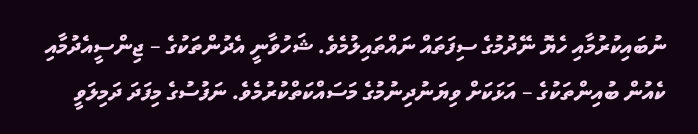ނުބައިކުރުމާއި ހެޔޮ ނޭދުމުގެ ސިފަތައް ނައްތައިލުމެވެ. ޝަހުވާނީ އެދުންތަކުގެ – ޖިންސީއެދުމާއި ކެއުން ބުއިންތަކުގެ – އަޅަކަށް ވިޔަނުދިނުމުގެ މަސައްކަތްކުރުމެވެ. ނަފުސުގެ މިފަދަ ދަމިލަވީ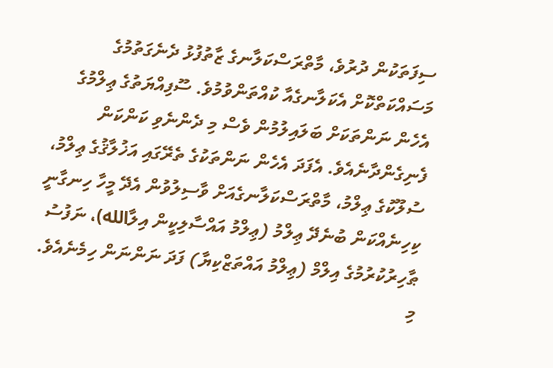ސިފަތަކުން ދުރުވެ، މާތްރަސްކަލާނގެ ޒާތުފުޅު ދެނެގަތުމުގެ މަސައްކަތްކޮށް އެކަލާނގެއާ ކުއްތަންވުމުވެ. ސޫފިއްޔަތުގެ ޢިލްމުގެ އެހެން ނަންތަކަށް ބަލައިލުމުން ވެސް މި ދެންނެވި ކަންކަން ފެނިގެންދާނެއެވެ. އެފަދަ އެހެން ނަންތަކުގެ ތެރޭގައި އަޚުލާޤުގެ ޢިލްމު، ސުލޫކުގެ ޢިލްމު، މާތްރަސްކަލާނގެއަށް ވާސިލުވުން އެދޭ މީހާ ހިނގާނީ ކިހިނެއްކަން ބުނެދޭ ޢިލްމު (ޢިލްމު އައްސާލިކީން އިލާالله)، ނަފުސު ޠާހިރުކުރުމުގެ އިލްމް (ޢިލްމު އައްތަޒްކިޔާ) ފަދަ ނަންނަން ހިމެނެއެވެ. މި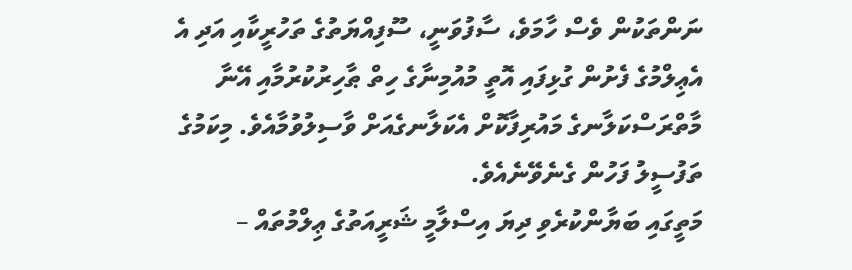ނަންތަކުން ވެސް ހާމަވެ، ސާފުވަނީ، ސޫފިއްޔަތުގެ ތަހުރީކާއި އަދި އެ އެޢިލްމުގެ ފެށުން ގުޅިފައި އޮތީ މުއުމިނާގެ ހިތް ޠާހިރުކުރުމާއި އޭނާ މާތްރަސްކަލާނގެ މައުރިފާކޮށް އެކަލާނގެއަށް ވާސިލުވުމާއެވެ. މިކަމުގެ ތަފުސީލު ފަހުން ގެނެވޭނެއެވެ.
މަތީގައި ބަޔާންކުރެވި ދިޔަ އިސްލާމީ ޝަރީއަތުގެ ޢިލްމުތައް –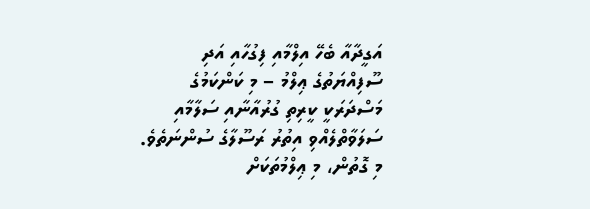އަގީދާއާ ބެހޭ އިލްމާއި ފިގުހާއި އަދި ސޫފިއްޔަތުގެ ޢިލްމު – މި ކަންކަމުގެ މަސްދަރަކީ ކީރިތި ގުރުއާނާއި ސަލާމާއި ސަލަވާތްލެއްވި އިތުރު ރަސޫލާގެ ސުންނަތެވެ. މި ގޮތުން، މި ޢިލްމުތަކަށް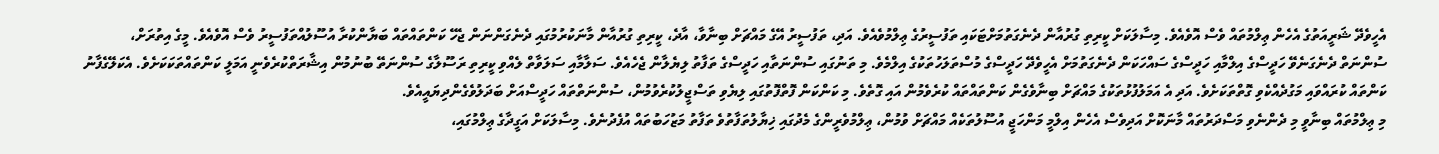އެހީވެދޭ ޝަރީއަތުގެ އެހެން ޢިލްމުތައް ވެސް އޮވެއެވެ. މިސާލަކަށް ކީރިތި ގުރުއާން ދެނެގަތުމަށްޓަކައި ތަފުސީރުގެ ޢިލްމުވެއެވެ. އަދި، ތަފުސީރު އޭގެ މައްޗަށް ބިނާވާ، އާދެ، ކީރިތި ގުރުއާން މާނަކުރުމުގައި ދެނެގަންނަން ޖެހޭ ކަންތައްތައް ބަޔާންކުރާ އުސޫލުއްތަފުސީރު ވެސް އޮވެއެވެ. މީގެ އިތުރަށް، ސުންނަތް ދެނެގަނެވޭ ހަދީސްގެ އިލްމާއި ހަދީސްގެ ސައްހަކަން ދެނެގަތުމަށް އެހީވެދޭ ހަދީސްގެ މުސްތަލަހުތަކުގެ އިލްމެވެ. މި ތަނުގައި ސުންނަތާއި ހަދީސްގެ ތަފާތު ލިޔެލާން ޖެހެއެވެ. ސަލާމާއި ސަލަވާތް ލެއްވި ކީރިތި ރަސޫލާގެ ސުންނަތޭ ބުނުމުން އިޝާރަތްކުރެވެނީ އަމަލީ ކަންތައްތަކަކަށެވެ. އެކަލޭގެފާނު ކަންތައް ކުރައްވައި މަގުދެއްކެވި ގޮތްތަކަށެވެ. އަދި އެ އަމަލުފުޅުތަކުގެ މައްޗަށް ބިނާވެގެން ކަންތައްތައް ކުރެވެމުން އައި ގޮތެވެ. މި ކަންކަން ފޮތްފޮތުގައި ލިޔެވި ތަސްޖީލުކުރެވުމުން، ސުންނަތްތައް ހަދީސްއަށް ބަދަލުވެގެންދިޔައީއެވެ.
މި ޢިލްމުތައް ބިނާވީ މި ދެންނެވި މަސްދަރުތައް މާނަކޮށް އަދިވެސް އެހެން އިލްމީ މަންހަޖީ އުސޫލުތަކެއް މައްޗަށް ވުމުން، ޢިލްމުވެރީންގެ މެދުގައި ޚިޔާލުތަފާތުވެ ތަފާތު މަޒުހަބުތައް އުފެދުނެވެ. މިސާލަކަށް އަގީދާގެ ޢިލްމުގައި،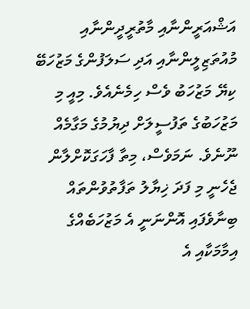އަޝްއަރީންނާއި މާތުރީދީންނާއި މުއުތަޒިލީންނާއި އަދި ސަލަފުންގެ މަޒުހަބޭ ކިޔޭ މަޒުހަބު ވެސް ހިމެނެއެވެ. މިއީ މި މަޒުހަބުގެ ތަފުސީލަށް ދިޔުމުގެ މަގާމެއް ނޫނެވެ. ނަމަވެސް، މިތާ ފާހަގަކޮށްލާން ޖެހެނީ މި ފަދަ ޚިޔާލު ތަފާތުވުންތައް ބިނާވެފައި އޮންނަނީ އެ މަޒުހަބެއްގެ އިމާމަކާއި އެ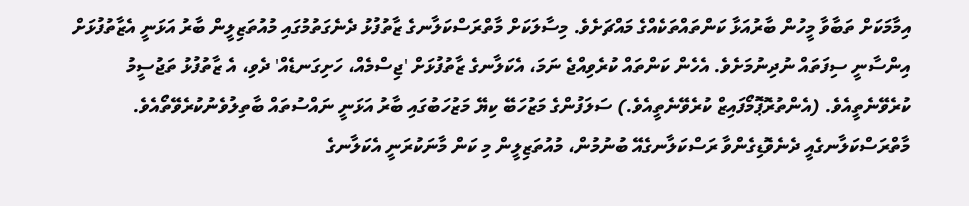އިމާމަކަށް ތަބާވާ މީހުން ބާރުއަޅާ ކަންތައްތަކެއްގެ މައްޗަށެވެ. މިސާލަކަށް މާތްރަސްކަލާނގެ ޒާތުފުޅު ދެނެގަތުމުގައި މުއުތަޒިލީން ބާރު އަޅަނީ އެޒާތުފުޅަށް އިންސާނީ ސިފަތައް ނުދިނުމަށެވެ. އެހެން ކަންތައް ކުރެވިއްޖެ ނަމަ، އެކަލާނގެ ޒާތުފުޅަށް 'ޖިސްމެއް، ހަށިގަނޑެއް' ދެވި، އެ ޒާތުފުޅު ތަޖުސީމު ކުރެވޭނެތީއެވެ. (އެންތުރޮޕޮމޯފައިޒް ކުރެވޭނެތީއެވެ.) ސަލަފުންގެ މަޒުހަބޭ ކިޔޭ މަޒުހަބުގައި ބާރު އަޅަނީ ނައްސުތައް ބާތިލުވެނުކުރެވޭތޯއެވެ. މާތްރަސްކަލާނގެއީ ދެނެވޮޑިގެންވާ ރަސްކަލާނގެއޭ ބުނުމުން، މުއުތަޒިލީން މި ކަން މާނަކުރަނީ އެކަލާނގެ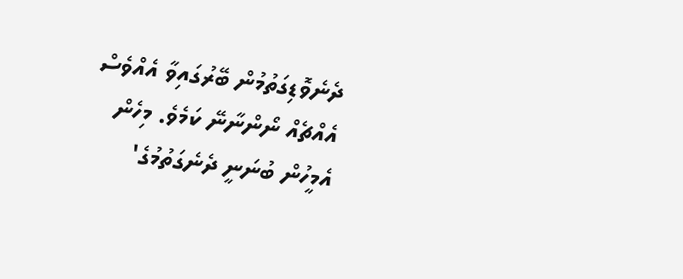ދެނެވޮޑިގަތުމުން ބޭރުގައިވާ އެއްވެސް އެއްޗެއް ނޯންނާނޭ ކަމެވެ. މިހެން އެމީހުން ބުނަނީ ދެނެގަތުމުގެ'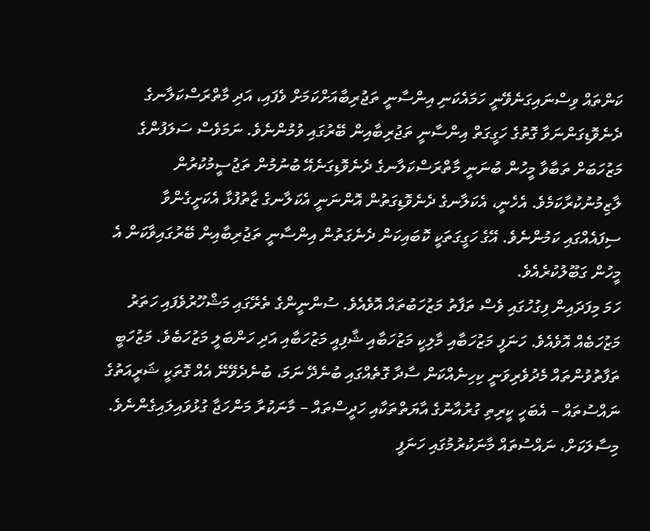ކަންތައް ވިސްނައިގަނެވޭނީ ހަމައެކަނި އިންސާނީ ތަޖުރިބާއަށްކަމަށް ވެފައި، އަދި މާތްރަސްކަލާނގެ ދެނެވޮޑިގަންނަވާ ގޮތުގެ ހަގީގަތް އިންސާނީ ތަޖުރިބާއިން ބޭރުގައި ވުމުންނެވެ. ނަމަވެސް ސަލަފުންގެ މަޒުހަބަށް ތަބާވާ މީހުން ބުނަނީ މާތްރަސްކަލާނގެ ދެނެވޮޑިގަނެއޭ ބުނުމުން ތަޖުސީމުކުރުން ލާޒިމުނުކުރާކަމެވެ. އެހެނީ، އެކަލާނގެ ދެނެވޮޑިގަތުން އޮންނަނީ އެކަލާނގެ ޒާތުފުޅާ އެކަށީގެންވާ ސިފައެއްގައި ކަމުންނެވެ. އޭގެ ހަގީގަތަކީ ކޮބައިކަން ދެނެގަތުން އިންސާނީ ތަޖުރިބާއިން ބޭރުގައިވާކަން އެ މީހުން ގަބޫލުކުރެއެވެ.
ހަމަ މިފަދައިން ފިގުހުގައި ވެސް ތަފާތު މަޒުހަބުތައް އޮވެއެވެ. ސުންނީންގެ ތެރޭގައި މަޝްހޫރުވެފައި ހަތަރު މަޒުހަބެއް އޮވެއެވެ. ހަނަފީ މަޒުހަބާއި މާލިކީ މަޒުހަބާއި ޝާފިއީ މަޒުހަބާއި އަދި ހަންބަލީ މަޒުހަބެވެ. މަޒުހަބީ ތަފާތުވުންތައް މެދުވެރިވަނީ ކިހިނެއްކަން ސާދާ ގޮތެއްގައި ބުނެދޭ ނަމަ، ބުނެދެވޭނޭ އެއް ގޮތަކީ ޝަރީއަތުގެ ނައްސުތައް – އެބަހީ ކީރިތި ގުރުއާނުގެ އާޔަތްތަކާއި ހަދީސްތައް – މާނަކުރާ މަންހަޖާ ގުޅުވައިލައިގެންނެވެ. މިސާލަކަށް، ނައްސުތައް މާނަކުރުމުގައި ހަނަފީ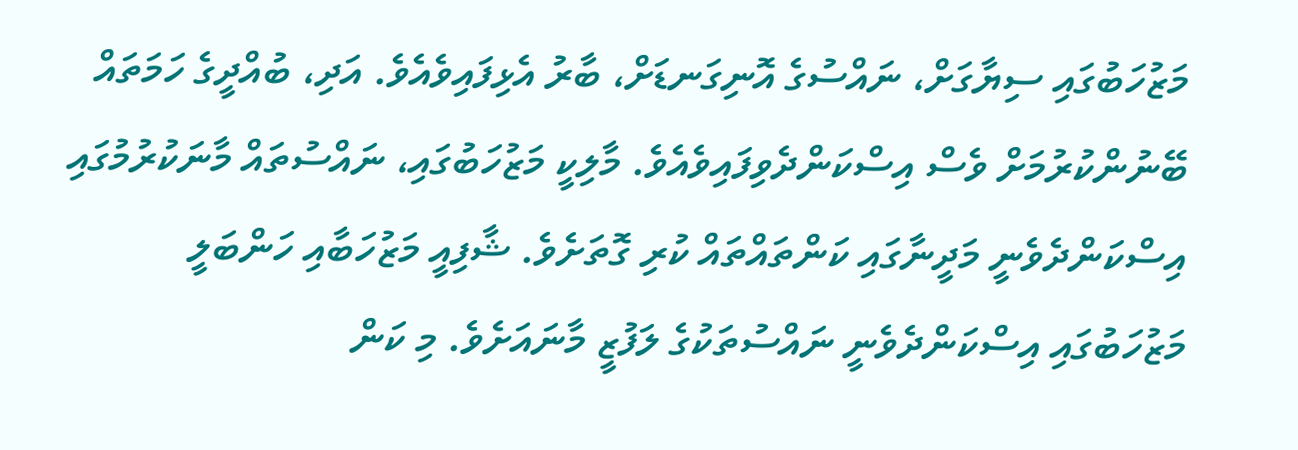މަޒުހަބުގައި ސިޔާގަށް، ނައްސުގެ އޮނިގަނޑަށް، ބާރު އެޅިފައިވެއެވެ. އަދި، ބުއްދީގެ ހަމަތައް ބޭނުންކުރުމަށް ވެސް އިސްކަންދެވިފައިވެއެވެ. މާލިކީ މަޒުހަބުގައި، ނައްސުތައް މާނަކުރުމުގައި އިސްކަންދެވެނީ މަދީނާގައި ކަންތައްތައް ކުރި ގޮތަށެވެ. ޝާފިއީ މަޒުހަބާއި ހަންބަލީ މަޒުހަބުގައި އިސްކަންދެވެނީ ނައްސުތަކުގެ ލަފުޒީ މާނައަށެވެ. މި ކަން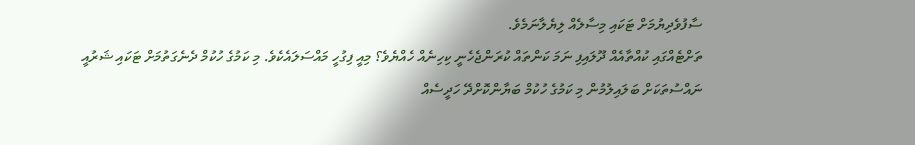ސާފުވެދިޔުމަށް ޓަކައި މިސާލެއް ލިޔެލާނަމެވެ.
ތަށްޓެއްގައި ކުއްތާއެއް ދޫލައިފި ނަމަ ކަންތައް ކުރަންޖެހެނީ ކިހިނެއް ހެއްޔެވެ؟ މިއީ ފިގުހީ މައްސަލައެކެވެ. މި ކަމުގެ ހުކުމް ދެނެގަތުމަށް ޓަކައި ޝަރުއީ ނައްސުތަކަށް ބަލައިލުމުން މި ކަމުގެ ހުކުމް ބަޔާންކޮށްދޭ ހަދީސެއް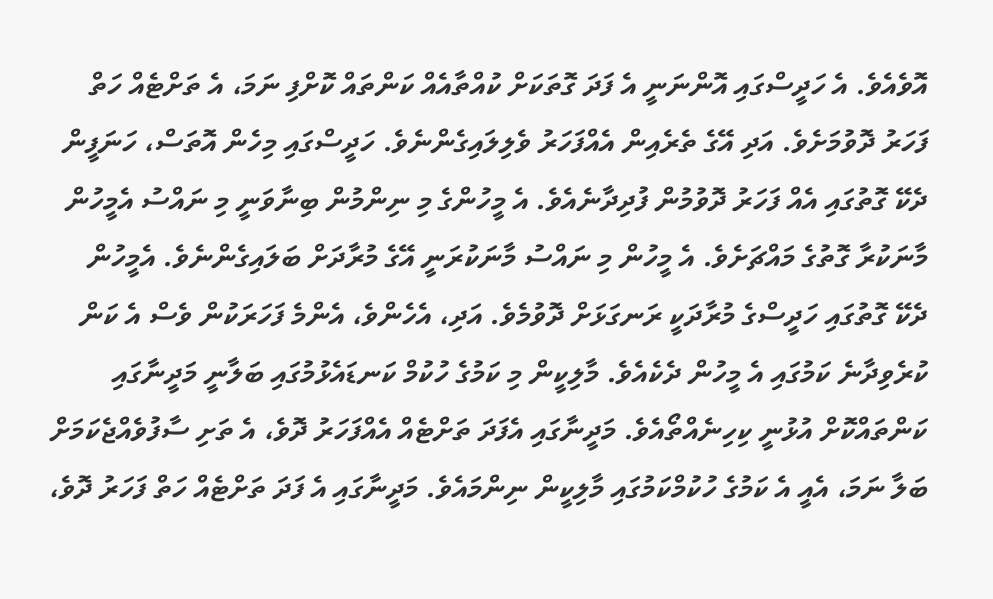އޮވެއެވެ. އެ ހަދީސްގައި އޮންނަނީ އެ ފަދަ ގޮތަކަށް ކުއްތާއެއް ކަންތައް ކޮށްފި ނަމަ، އެ ތަށްޓެއް ހަތް ފަހަރު ދޮވުމަށެވެ. އަދި އޭގެ ތެރެއިން އެއްފަހަރު ވެލިލައިގެންނެވެ. ހަދީސްގައި މިހެން އޮތަސް، ހަނަފީން ދެކޭ ގޮތުގައި އެއް ފަހަރު ދޮވުމުން ފުދިދާނެއެވެ. އެ މީހުންގެ މި ނިންމުން ބިނާވަނީ މި ނައްސު އެމީހުން މާނަކުރާ ގޮތުގެ މައްޗަށެވެ. އެ މީހުން މި ނައްސު މާނަކުރަނީ އޭގެ މުރާދަށް ބަލައިގެންނެވެ. އެމީހުން ދެކޭ ގޮތުގައި ހަދީސްގެ މުރާދަކީ ރަނގަޅަށް ދޮވުމެވެ. އަދި، އެހެންވެ، އެންމެ ފަހަރަކުން ވެސް އެ ކަން ކުރެވިދާނެ ކަމުގައި އެ މީހުން ދެކެއެވެ. މާލިކީން މި ކަމުގެ ހުކުމް ކަނޑައެޅުމުގައި ބަލާނީ މަދީނާގައި ކަންތައްކޮށް އުޅުނީ ކިހިނެއްތޯއެވެ. މަދީނާގައި އެފަދަ ތަށްޓެއް އެއްފަހަރު ދޮވެ، އެ ތަށި ސާފުވެއްޖެކަމަށް ބަލާ ނަމަ، އެއީ އެ ކަމުގެ ހުކުމްކަމުގައި މާލިކީން ނިންމައެވެ. މަދީނާގައި އެ ފަދަ ތަށްޓެއް ހަތް ފަހަރު ދޮވެ،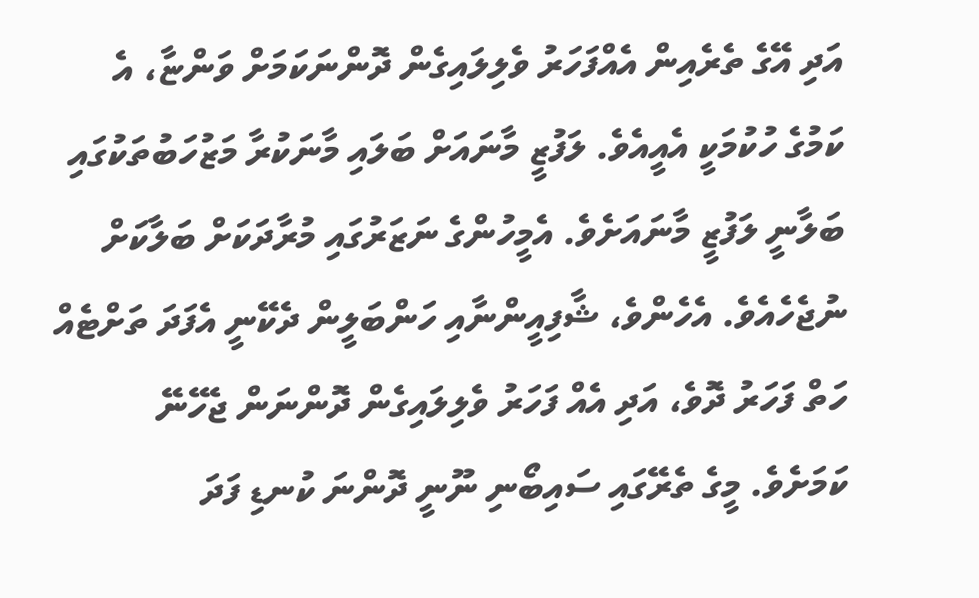އަދި އޭގެ ތެރެއިން އެއްފަހަރު ވެލިލައިގެން ދޮންނަކަމަށް ވަންޏާ، އެ ކަމުގެ ހުކުމަކީ އެއީއެވެ. ލަފުޒީ މާނައަށް ބަލައި މާނަކުރާ މަޒުހަބުތަކުގައި ބަލާނީ ލަފުޒީ މާނައަށެވެ. އެމީހުންގެ ނަޒަރުގައި މުރާދަކަށް ބަލާކަށް ނުޖެހެއެވެ. އެހެންވެ، ޝާފިއީންނާއި ހަންބަލީން ދެކޭނީ އެފަދަ ތަށްޓެއް ހަތް ފަހަރު ދޮވެ، އަދި އެއް ފަހަރު ވެލިލައިގެން ދޮންނަން ޖެހޭނޭ ކަމަށެވެ. މީގެ ތެރޭގައި ސައިބޯނި ނޫނީ ދޮންނަ ކުނޑި ފަދަ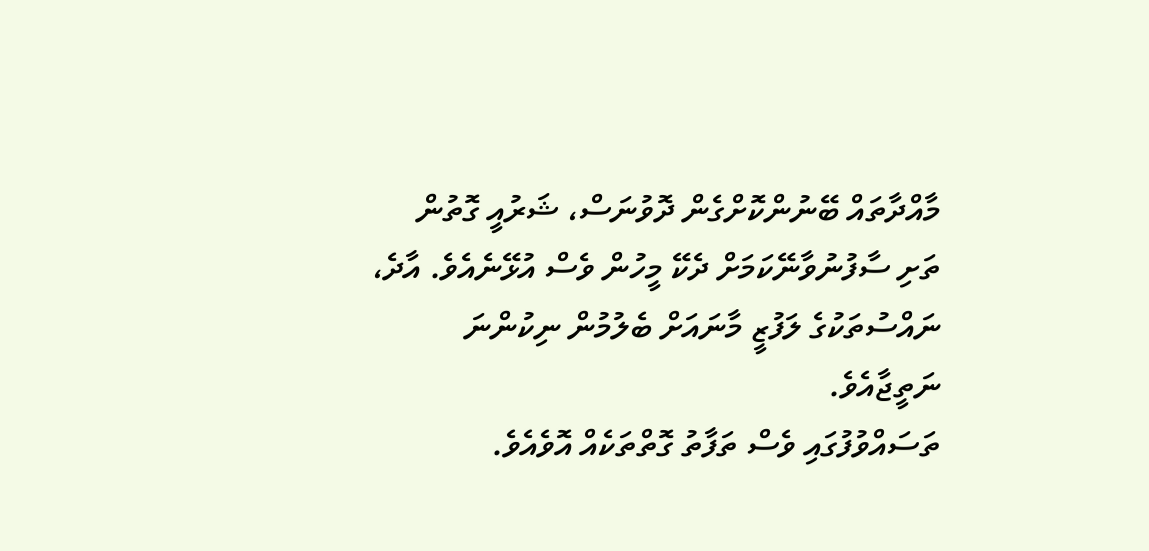މާއްދާތައް ބޭނުންކޮށްގެން ދޮވުނަސް، ޝަރުއީ ގޮތުން ތަށި ސާފުނުވާނޭކަމަށް ދެކޭ މީހުން ވެސް އުޅޭނެއެވެ. އާދެ، ނައްސުތަކުގެ ލަފުޒީ މާނައަށް ބެލުމުން ނިކުންނަ ނަތީޖާއެވެ.
ތަސައްވުފުގައި ވެސް ތަފާތު ގޮތްތަކެއް އޮވެއެވެ.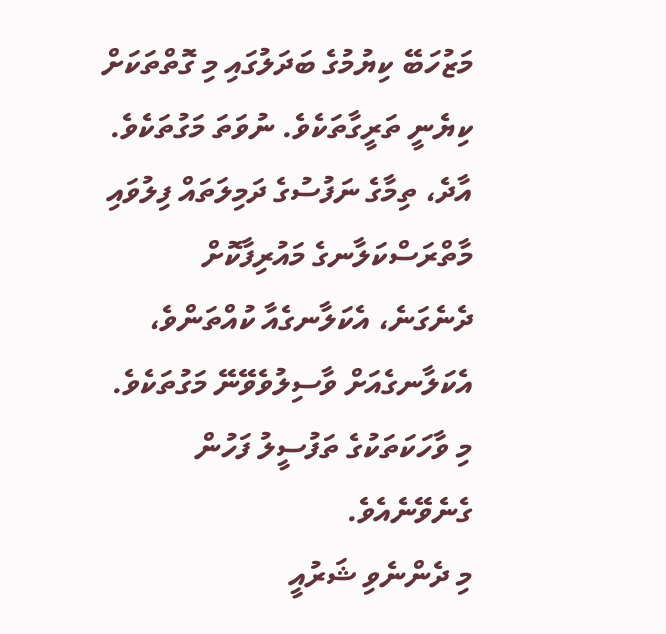މަޒުހަބޭ ކިޔުމުގެ ބަދަލުގައި މި ގޮތްތަކަށް ކިޔެނީ ތަރީގާތަކެވެ. ނުވަތަ މަގުތަކެވެ. އާދެ، ތިމާގެ ނަފުސުގެ ދަމިލަތައް ފިލުވައި މާތްރަސްކަލާނގެ މައުރިފާކޮށް ދެނެގަނެ، އެކަލާނގެއާ ކުއްތަންވެ، އެކަލާނގެއަށް ވާސިލުވެވޭނޭ މަގުތަކެވެ. މި ވާހަކަތަކުގެ ތަފުސީލު ފަހުން ގެނެވޭނެއެވެ.
މި ދެންނެވި ޝަރުއީ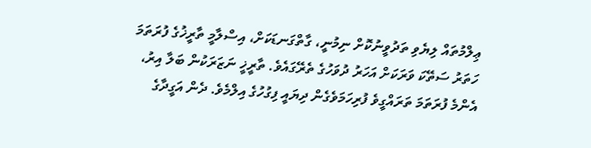ޢިލްމުތައް ލިޔެވި ތަދުވީނުކޮށް ނިމުނީ، ގާތްގަނޑަކަށް، އިސްލާމީ ތާރީޚުގެ ފުރަތަމަ ހަތަރު ސަތޭކަ ވަރަކަށް އަހަރު ދުވަހުގެ ތެރޭގައެވެ. ތާރީޚީ ނަޒަރަކުން ބަލާ އިރު، އެންމެ ފުރަތަމަ ތަރައްގީވެ ފުރިހަމަވެގެން ދިޔައީ ފިގުހުގެ އިލްމެވެ. ދެން އަގީދާގެ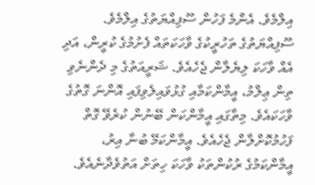އިލްމެވެ. އެންމެ ފަހުން ސޫފިއްޔަތުގެ އިލްމެވެ.
ސޫފިއްޔަތުގެ ތަހުރީކުގެ ވާހަކަތައް ފެށުމުގެ ކުރީން، އަދި އެއް ވާހަކަ ލިޔެލާން ޖެހެއެވެ. ޝަރީއަތުގެ މި ދެންނެވި ތިން ޢިލްމު، އީމާންކަމާއި ގުޅުވައިލެވިފައި އޮންނަ ގޮތުގެ ވާހަކައެވެ. މިތާގައި އީމާންކަން ބޭނުން ކުރެވޭ ގޮތް ފަހުމުކޮށްލާން ޖެހެއެވެ. އީމާންކަމޭ ބުނާ އިރު، އީމާންކަމުގެ ރުކުންތަކު ވާހަކަ ހިތަށް އަތުވެދާނެއެވެ.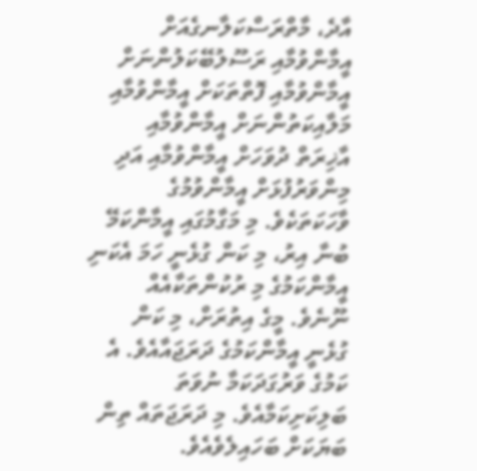އާދެ، މާތްރަސްކަލާނގެއަށް އީމާންވުމާއި ރަސޫލުބޭކަލުންނަށް އީމާންވުމާއި ފޮތްތަކަށް އީމާންވުމާއި މަލާއިކަތުންނަށް އީމާންވުމާއި އާޚިރަތް ދުވަހަށް އީމާންވުމާއި އަދި މިންވަރުފުޅަށް އީމާންވުމުގެ ވާހަކަތަކެވެ. މި މަގާމުގައި އީމާންކަމޭ ބުނާ އިރު، މި ކަން ގުޅެނީ ހަމަ އެކަނި އީމާންކަމުގެ މި ރުކުންތަކާއެއް ނޫނެވެ. މީގެ އިތުރަށް، މި ކަން ގުޅެނީ އީމާންކަމުގެ ދަރަޖައާއެވެ. އެ ކަމުގެ ވަރުގަދަކަމާ ނުވަތަ ބަލިކަށިކަމާއެވެ. މި ދަރަޖަތައް ތިން ބަޔަކަށް ބަހައިލެވެއެވެ.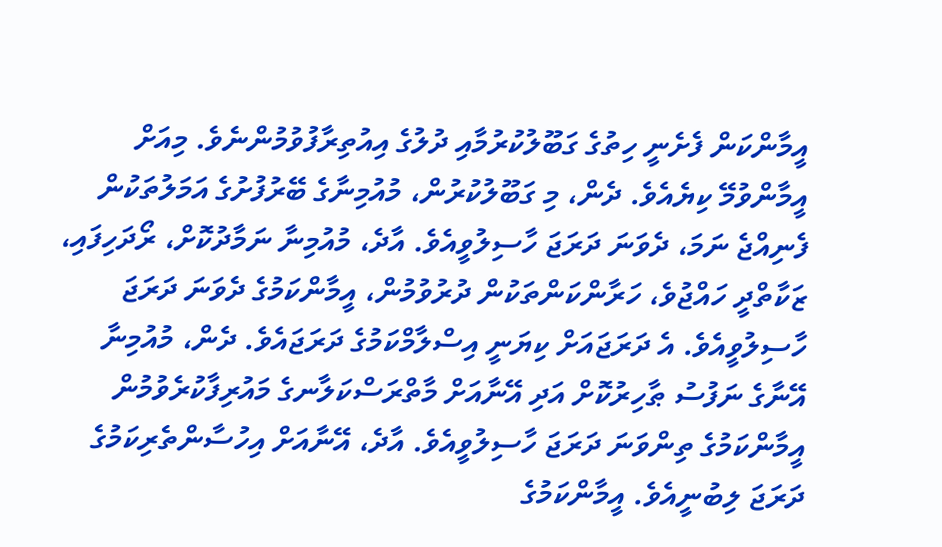އީމާންކަން ފެށެނީ ހިތުގެ ގަބޫލުކުރުމާއި ދުލުގެ އިއުތިރާފުވުމުންނެވެ. މިއަށް އީމާންވުމޭ ކިޔެއެވެ. ދެން، މި ގަބޫލުކުރުން، މުއުމިނާގެ ބޭރުފުށުގެ އަމަލުތަކުން ފެނިއްޖެ ނަމަ، ދެވަނަ ދަރަޖަ ހާސިލުވީއެވެ. އާދެ، މުއުމިނާ ނަމާދުކޮށް، ރޯދަހިފައި، ޒަކާތްދީ ހައްޖުވެ، ހަރާންކަންތަކުން ދުރުވުމުން، އީމާންކަމުގެ ދެވަނަ ދަރަޖަ ހާސިލުވީއެވެ. އެ ދަރަޖައަށް ކިޔަނީ އިސްލާމްކަމުގެ ދަރަޖައެވެ. ދެން، މުއުމިނާ އޭނާގެ ނަފުސު ޠާހިރުކޮށް އަދި އޭނާއަށް މާތްރަސްކަލާނގެ މައުރިފާކުރެވުމުން އީމާންކަމުގެ ތިންވަނަ ދަރަޖަ ހާސިލުވީއެވެ. އާދެ، އޭނާއަށް އިހުސާންތެރިކަމުގެ ދަރަޖަ ލިބުނީއެވެ. އީމާންކަމުގެ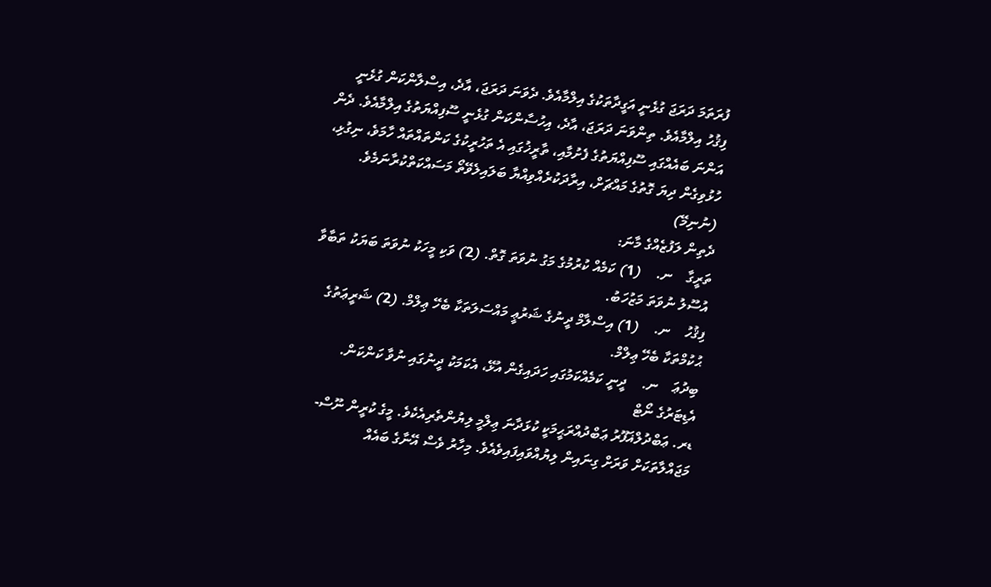ފުރަތަމަ ދަރަޖަ ގުޅެނީ އަގީދާތަކުގެ އިލްމާއެވެ. ދެވަނަ ދަރަޖަ، އާދެ، އިސްލާންކަން ގުޅެނީ ފިޤުހު އިލްމާއެވެ. ތިންވަނަ ދަރަޖަ، އާދެ، އިހުސާންކަން ގުޅެނީ ސޫފިއްޔަތުގެ އިލްމާއެވެ. ދެން އަންނަ ބައެއްގައި ސޫފިއްޔަތުގެ ފެށުމާއި، ތާރީޚުގައި އެ ތަހުރީކުގެ ކަންތައްތައް ހާމަވެ، ނިގުޅި، ހުޅުވިގެން ދިޔަ ގޮތުގެ މައްޗަށް، އިރާދަކުރެއްވިއްޔާ ބަލައިލެވޭތޯ މަސައްކަތްކުރާނަމެވެ.  (ނުނިމޭ)
ދެތިން ލަފުޒެއްގެ މާނަ:
ތަރީގާ    ނ.    (1) ކަމެއް ކުރުމުގެ މަގު ނުވަތަ ގޮތް. (2) ވަކި މީހަކު ނުވަތަ ބަޔަކު ތަބާވާ އުސޫލު ނުވަތަ މަޒުހަބު.
ފިޤުހު    ނ.    (1) އިސްލާމް ދީނުގެ ޝަރުޢީ މައްސަލަތަކާ ބެހޭ ޢިލްމް. (2) ޝަރީޢަތުގެ ޙުކުމްތަކާ ބެހޭ ޢިލްމް.
ބިދުޢަ    ނ.    ދީނީ ކަމެއްކަމުގައި ހަދައިގެން އުޅޭ، އެކަމަކު ދީނުގައި ނުވާ ކަންކަން.
އެޑިޓަރުގެ ނޯޓް
ޑރ. ޢަބްދުލްޣަފޫރު ޢަބްދުއްރަޙީމަކީ ކުޅަދާނަ ޢިލްމީ ލިޔުންތެރިއެކެވެ. މީގެ ކުރީން ނޫސް-މަޖައްލާތަކަށް ވަރަށް ގިނައިން ލިޔުއްވައިފައިވެއެވެ. މިހާރު ވެސް އޭނާގެ ބައެއް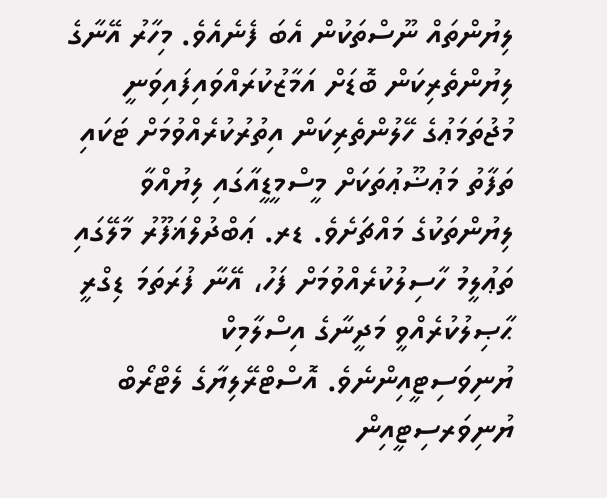ލިޔުންތައް ނޫސްތަކުން އެބަ ފެނެއެވެ. މިހާރު އޭނާގެ ލިޔުންތެރިކަން ބޮޑަށް އަމާޒުކުރައްވައިފައިވަނީ މުޖުތަމަޢުގެ ހޭލުންތެރިކަން އިތުރުކުރެއްވުމަށް ޓަކައި ތަފާތު މަޢުޟޫޢުތަކަށް މީސްމީޑީއާގައި ލިޔުއްވާ ލިޔުންތަކުގެ މައްޗަށެވެ. ޑރ. ޢަބްދުލްޣަފޫރު މާލޭގައި ތަޢުލީމު ހާސިލުކުރެއްވުމަށް ފަހު، އޭނާ ފުރަތަމަ ޑިގްރީ ޙާޞިލުކުރެއްވީ މަދީނާގެ އިސްލާމިކް ޔުނިވަސިޓީއިންނެވެ. އޮސްޓްރޭލިޔާގެ ލެޓްރޯބް ޔުނިވަރސިޓީއިން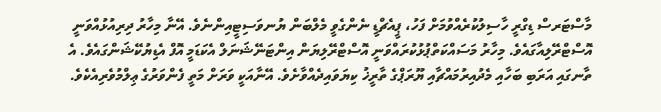މާސްޓަރސް ޑިގްރީ ހާސިލުކުރެއްވުމަށް ފަހު، ޕީއެޗްޑީ ނެންގެވީ މެލްބަން ޔުނވަސިޓީއިންނެވެ. އޭނާ މިހާރު ދިރިއުޅުއްވަނީ އޮސްޓްރޭލިއާގައެވެ. މިހާރު މަސައްކަތްޕުޅުކުރައްވަނީ އޮސްޓްރޭލިޔަން އިންޓަނޭޝަނަލް އެކަޑަމީ އޮފް އެޑިޔުކޭޝަންގައެވެ. އެ ތާނގައި އަރަބި ބަހާއި މެދުއިރުމައްޗާއި ޔޫރަޕްގެ ތާރީޚު ކިޔަވައިދެއްވާށެވެ. އޭނާއަކީ ވަރަށް މަތީ ފެންވަރުގެ ޢިލްމުވެރިއެކެވެ.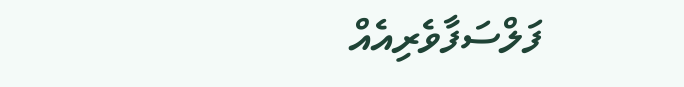ފަލްސަފާވެރިއެއް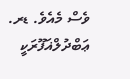ވެސް މެއެވެ. ޑރ. ޢަބްދުލްޣަފޫރަކީ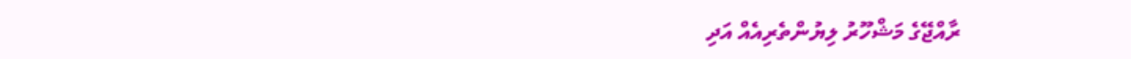ރާއްޖޭގެ މަޝްހޫރު ލިޔުންތެރިއެއް އަދި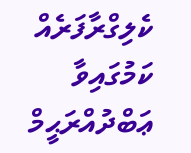ކެލިގްރާފަރެއް ކަމުގައިވާ ޢަބްދުއްރަޙީމް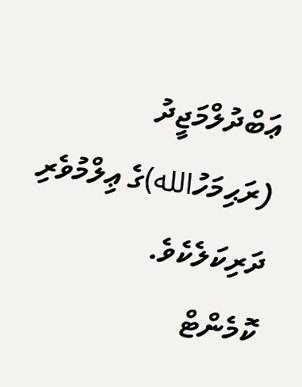ޢަބްދުލްމަޖީދު (ރަޙިމަހުالله)ގެ ޢިލްމުވެރި ދަރިކަލެކެވެ.
ކޮމެންޓް